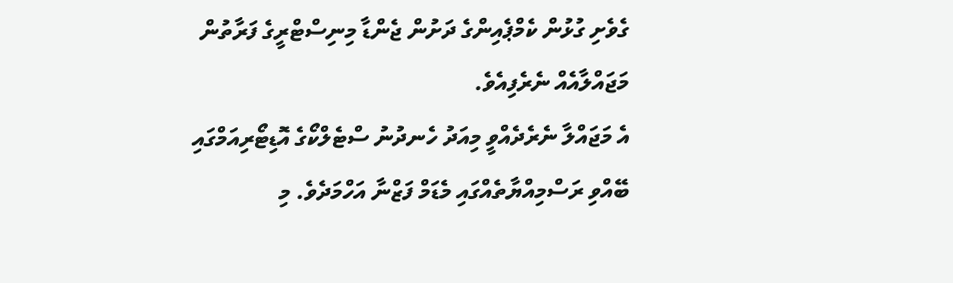ގެވެށި ގުޅުން ކެމްޕެއިންގެ ދަށުން ޖެންޑާ މިނިސްޓްރީގެ ފަރާތުން މަޖައްލާއެއް ނެރެފިއެވެ.
އެ މަޖައްލާ ނެރެދެއްވީ މިއަދު ހެނދުނު ސްޓެލްކޯގެ އޮޑިޓޯރިއަމްގައި ބޭއްވި ރަސްމިއްޔާތެއްގައި މެޑަމް ފަޒްނާ އަހްމަދެވެ. މި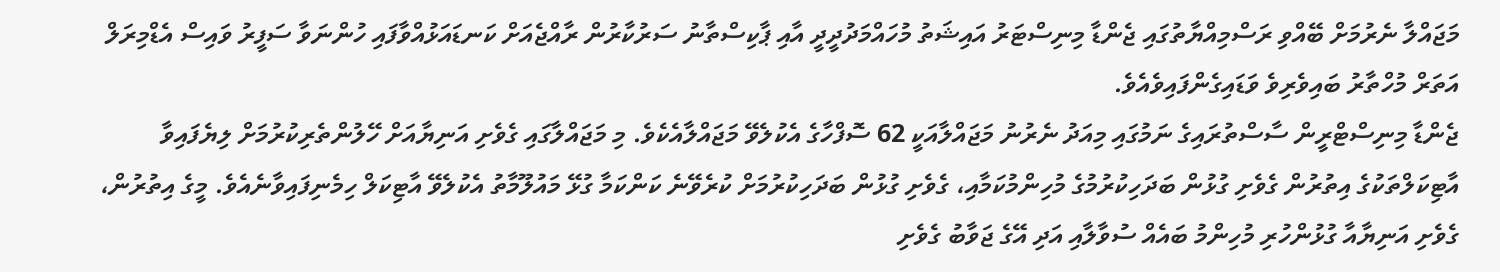މަޖައްލާ ނެރުމަށް ބޭއްވި ރަސްމިއްޔާތުގައި ޖެންޑާ މިނިސްޓަރު އައިޝަތު މުހައްމަދުދީދީ އާއި ޕާކިސްތާނު ސަރުކާރުން ރާއްޖެއަށް ކަނޑައަޅުއްވާފައި ހުންނަވާ ސަފީރު ވައިސް އެޑްމިރަލް އަތަރް މުހްތާރު ބައިވެރިވެ ވަޑައިގެންފައިވެއެވެ.
ޖެންޑާ މިނިސްޓްރީން ސާސްތުރައިގެ ނަމުގައި މިއަދު ނެރުނު މަޖައްލާއަކީ 62 ސޮފްހާގެ އެކުލެވޭ މަޖައްލާއެކެވެ. މި މަޖައްލާގައި ގެވެށި އަނިޔާއަށް ހޭލުންތެރިކުރުމަށް ލިޔެފައިވާ އާޓިކަލްތަކުގެ އިތުރުން ގެވެށި ގުޅުން ބަދަހިކުރުމުގެ މުހިންމުކަމާއި، ގެވެށި ގުޅުން ބަދަހިކުރުމަށް ކުރެވޭނެ ކަންކަމާ ގުޅޭ މައުލޫމާތު އެކުލެވޭ އާޓިކަލް ހިމެނިފައިވާނެއެވެ. މީގެ އިތުރުން، ގެވެށި އަނިޔާއާ ގުޅުންހުރި މުހިންމު ބައެއް ސުވާލާއި އަދި އޭގެ ޖަވާބު ގެވެށި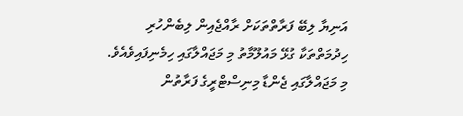އަނިޔާ ލިބޭ ފަރާތްތަކަށް ރާއްޖެއިން ލިބެންހުރި ހިދުމަތްތަކާ ގުޅޭ މައުލޫމާތު މި މަޖައްލާގައި ހިމެނިފައިވެއެވެ.
މި މަޖައްލާގައި ޖެންޑާ މިނިސްޓްރީގެ ފަރާތުން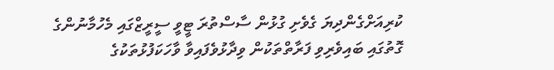ކުރިއަށްގެންދިޔަ ގެވެށި ގުޅުން ސާސްތުރަ ޓީވީ ސީރީޒްގައި މެހުމާނުންގެ ގޮތުގައި ބައިވެރިވި ފަރާތްތަކުން ވިދާޅުވެފައިވާ ވާހަކަފުޅުތަކުގެ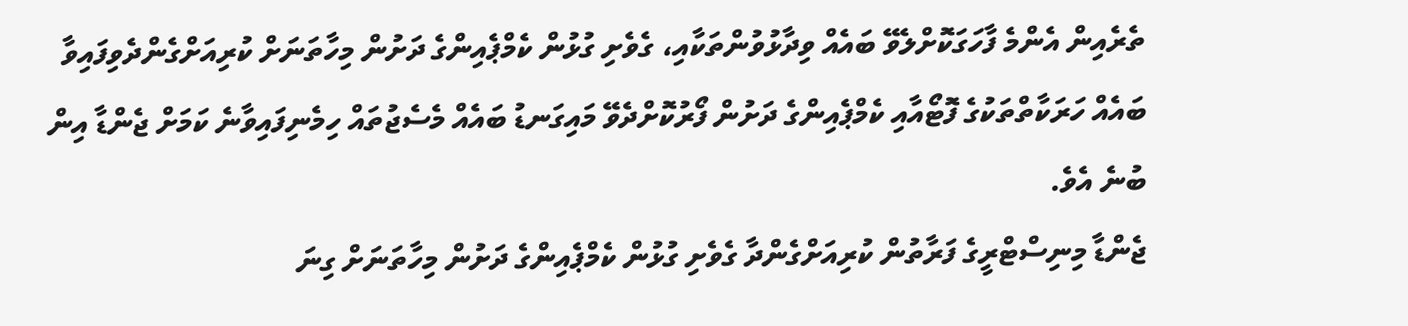ތެރެއިން އެންމެ ފާހަގަކޮށްލެވޭ ބައެއް ވިދާޅުވުންތަކާއި، ގެވެށި ގުޅުން ކެމްޕެއިންގެ ދަށުން މިހާތަނަށް ކުރިއަށްގެންދެވިފައިވާ ބައެއް ހަރަކާތްތަކުގެ ފޮޓޯއާއި ކެމްޕެއިންގެ ދަށުން ފޯރުކޮށްދެވޭ މައިގަނޑު ބައެއް މެސެޖުތައް ހިމެނިފައިވާނެ ކަމަށް ޖެންޑާ އިން ބުނެ އެވެ.
ޖެންޑާ މިނިސްޓްރީގެ ފަރާތުން ކުރިއަށްގެންދާ ގެވެށި ގުޅުން ކެމްޕެއިންގެ ދަށުން މިހާތަނަށް ގިނަ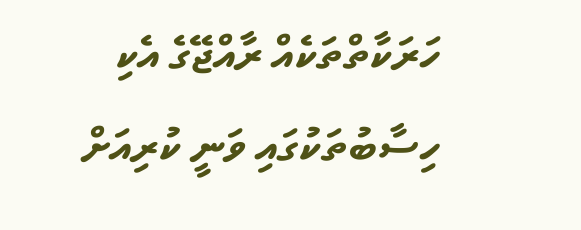ހަރަކާތްތަކެއް ރާއްޖޭގެ އެކި ހިސާބުތަކުގައި ވަނީ ކުރިއަށް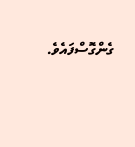ގެންގޮސްފައެވެ.